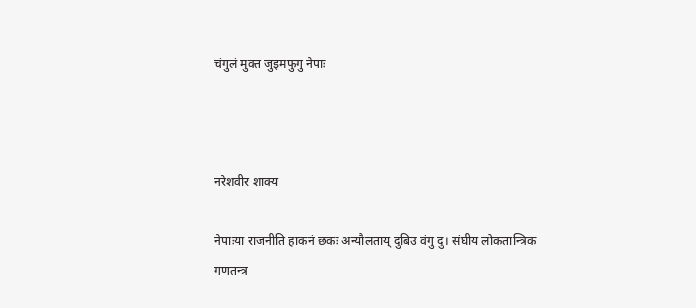चंगुलं मुक्त जुइमफुगु नेपाः



नरेशवीर शाक्य

नेपाःया राजनीति हाकनं छकः अन्यौलताय् दुबिउ वंगु दु। संघीय लोकतान्त्रिक गणतन्त्र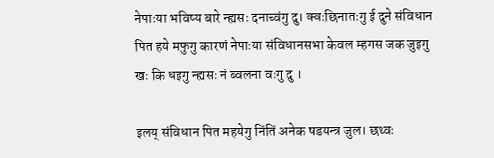नेपाःया भविष्य बारे न्ह्यसः दनाच्वंगु दु। क्वःछिनातःगु ई दुने संविधान पित हये मफुगु कारणं नेपाःया संविधानसभा केवल म्हगस जक जुइगु खः कि धइगु न्ह्यसः नं ब्वलना वःगु दु ।

इलय् संविधान पित महयेगु निंतिं अनेक षडयन्त्र जुल। छथ्वः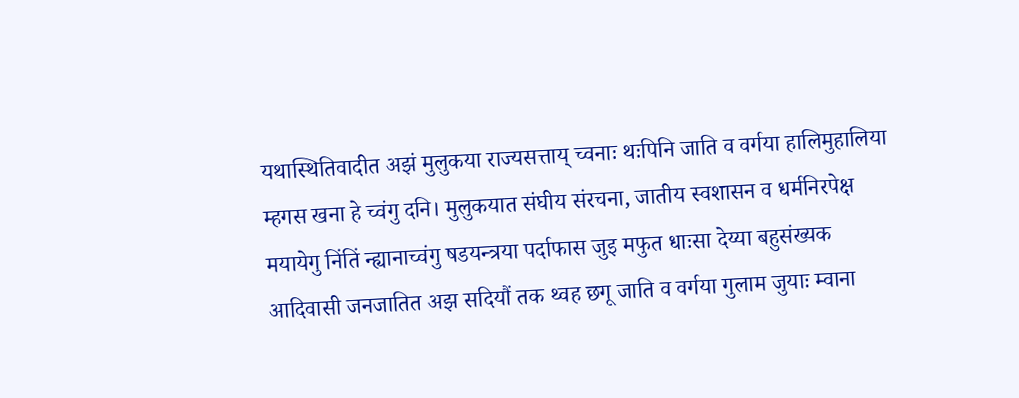यथास्थितिवादीत अझं मुलुकया राज्यसत्ताय् च्वनाः थःपिनि जाति व वर्गया हालिमुहालिया म्हगस खना हे च्वंगु दनि। मुलुकयात संघीय संरचना, जातीय स्वशासन व धर्मनिरपेक्ष मयायेगु निंतिं न्ह्यानाच्वंगु षडयन्त्रया पर्दाफास जुइ मफुत धाःसा देय्या बहुसंख्यक आदिवासी जनजातित अझ सदियौं तक थ्वह छगू जाति व वर्गया गुलाम जुयाः म्वाना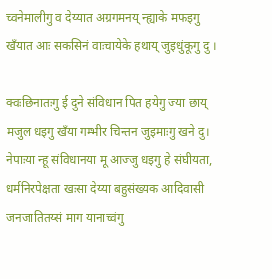च्वनेमालीगु व देय्यात अग्रगमनय् न्ह्याके मफइगु खँयात आः सकसिनं वाःचायेके हथाय् जुइधुंकूगु दु ।

क्वःछिनातःगु ई दुने संविधान पित हयेगु ज्या छाय् मजुल धइगु खँया गम्भीर चिन्तन जुइमाःगु खने दु। नेपाःया न्हू संविधानया मू आज्जु धइगु हे संघीयता, धर्मनिरपेक्षता खःसा देय्या बहुसंख्यक आदिवासी जनजातितय्सं माग यानाच्वंगु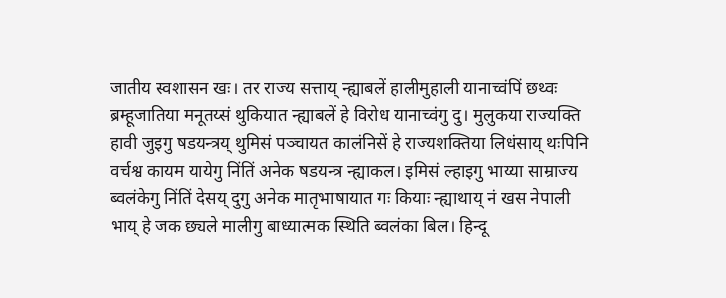जातीय स्वशासन खः। तर राज्य सत्ताय् न्ह्याबलें हालीमुहाली यानाच्वंपिं छथ्वः ब्रम्हूजातिया मनूतय्सं थुकियात न्ह्याबलें हे विरोध यानाच्वंगु दु। मुलुकया राज्यक्ति हावी जुइगु षडयन्त्रय् थुमिसं पञ्चायत कालंनिसें हे राज्यशक्तिया लिधंसाय् थःपिनि वर्चश्व कायम यायेगु निंतिं अनेक षडयन्त्र न्ह्याकल। इमिसं ल्हाइगु भाय्या साम्राज्य ब्वलंकेगु निंतिं देसय् दुगु अनेक मातृभाषायात गः कियाः न्ह्याथाय् नं खस नेपाली भाय् हे जक छ्यले मालीगु बाध्यात्मक स्थिति ब्वलंका बिल। हिन्दू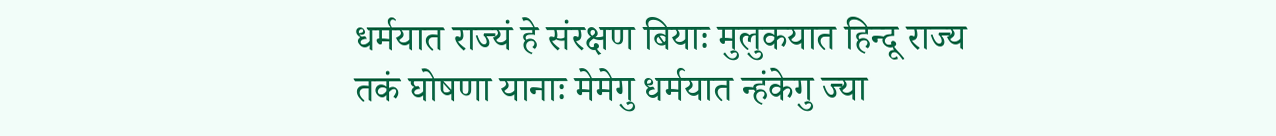धर्मयात राज्यं हे संरक्षण बियाः मुलुकयात हिन्दू राज्य तकं घोषणा यानाः मेमेगु धर्मयात न्हंकेगु ज्या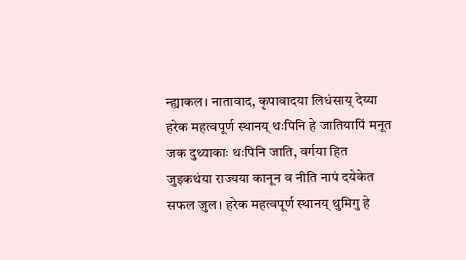न्ह्याकल। नातावाद, कृपावादया लिधंसाय् देय्या हरेक महत्वपूर्ण स्थानय् थःपिनि हे जातियापिं मनूत जक दुथ्याकाः थःपिनि जाति, वर्गया हित जुइकथंया राज्यया कानून व नीति नापं दयेकेत सफल जुल। हरेक महत्वपूर्ण स्थानय् थुमिगु हे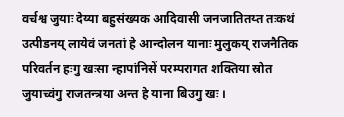वर्चश्व जुयाः देय्या बहुसंख्यक आदिवासी जनजातितय्त तःकथं उत्पीडनय् लायेवं जनतां हे आन्दोलन यानाः मुलुकय् राजनैतिक परिवर्तन हःगु खःसा न्हापांनिसें परम्परागत शक्तिया स्रोत जुयाच्वंगु राजतन्त्रया अन्त हे याना बिउगु खः ।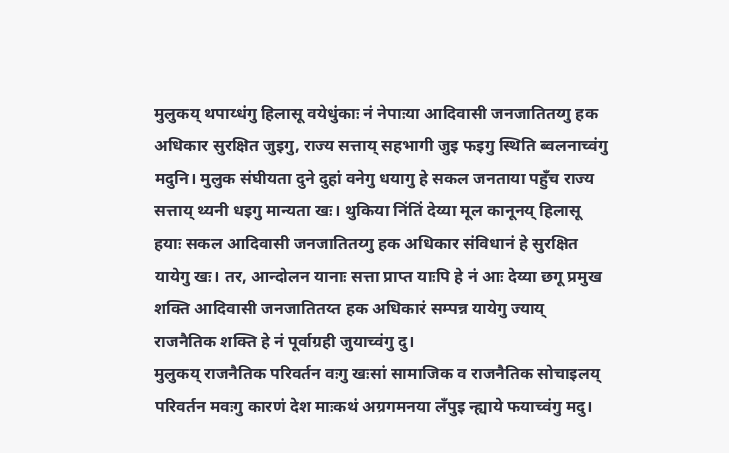मुलुकय् थपाय्धंगु हिलासू वयेधुंकाः नं नेपाःया आदिवासी जनजातितय्गु हक अधिकार सुरक्षित जुइगु, राज्य सत्ताय् सहभागी जुइ फइगु स्थिति ब्वलनाच्वंगु मदुनि। मुलुक संघीयता दुने दुहां वनेगु धयागु हे सकल जनताया पहुँच राज्य सत्ताय् थ्यनी धइगु मान्यता खः। थुकिया निंतिं देय्या मूल कानूनय् हिलासू हयाः सकल आदिवासी जनजातितय्गु हक अधिकार संविधानं हे सुरक्षित यायेगु खः। तर, आन्दोलन यानाः सत्ता प्राप्त याःपि हे नं आः देय्या छगू प्रमुख शक्ति आदिवासी जनजातितय्त हक अधिकारं सम्पन्न यायेगु ज्याय् राजनैतिक शक्ति हे नं पूर्वाग्रही जुयाच्वंगु दु।
मुलुकय् राजनैतिक परिवर्तन वःगु खःसां सामाजिक व राजनैतिक सोचाइलय् परिवर्तन मवःगु कारणं देश माःकथं अग्रगमनया लँपुइ न्ह्याये फयाच्वंगु मदु।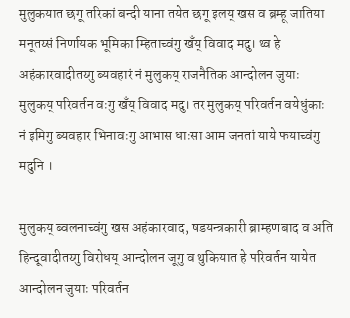मुलुकयात छगू तरिकां बन्दी याना तयेत छगू इलय् खस व ब्रम्हू जातिया मनूतय्सं निर्णायक भूमिका म्हिताच्वंगु खँय् विवाद मदु। थ्व हे अहंकारवादीतय्गु ब्यवहारं नं मुलुकय् राजनैतिक आन्दोलन जुयाः मुलुकय् परिवर्तन वःगु खँय् विवाद मदु। तर मुलुकय् परिवर्तन वयेधुंकाः नं इमिगु ब्यवहार भिनावःगु आभास धाःसा आम जनतां याये फयाच्वंगु मदुनि ।

मुलुकय् ब्वलनाच्वंगु खस अहंकारवाद, षडयन्त्रकारी ब्राम्हणबाद व अति हिन्दूवादीतय्गु विरोधय् आन्दोलन जूगु व थुकियात हे परिवर्तन यायेत आन्दोलन जुयाः परिवर्तन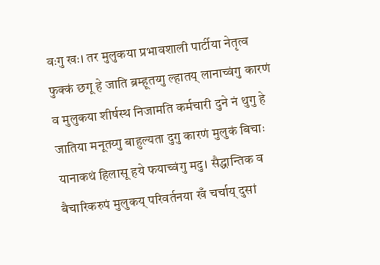वःगु खः। तर मुलुकया प्रभावशाली पार्टीया नेतृत्व फुक्कं छगू हे जाति ब्रम्हूतय्गु ल्हातय् लानाच्वंगु कारणं व मुलुकया शीर्षस्थ निजामति कर्मचारी दुने नं थुगु हे जातिया मनूतय्गु बाहुल्यता दुगु कारणं मुलुकं बिचाः यानाकथं हिलासू हये फयाच्वंगु मदु। सैद्धान्तिक व बैचारिकरुपं मुलुकय् परिवर्तनया खँ चर्चाय् दुसां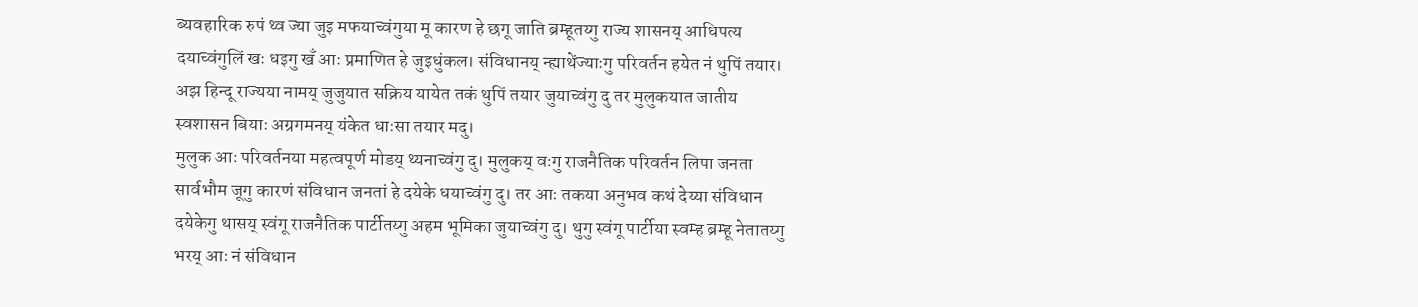ब्यवहारिक रुपं थ्व ज्या जुइ मफयाच्वंगुया मू कारण हे छगू जाति ब्रम्हूतय्गु राज्य शासनय् आधिपत्य दयाच्वंगुलिं खः धइगु खँ आः प्रमाणित हे जुइधुंकल। संविधानय् न्ह्याथेंज्याःगु परिवर्तन हयेत नं थुपिं तयार। अझ हिन्दू राज्यया नामय् जुजुयात सक्रिय यायेत तकं थुपिं तयार जुयाच्वंगु दु तर मुलुकयात जातीय स्वशासन बियाः अग्रगमनय् यंकेत धाःसा तयार मदु।
मुलुक आः परिवर्तनया महत्वपूर्ण मोडय् थ्यनाच्वंगु दु। मुलुकय् वःगु राजनैतिक परिवर्तन लिपा जनता सार्वभौम जूगु कारणं संविधान जनतां हे दयेके धयाच्वंगु दु। तर आः तकया अनुभव कथं देय्या संविधान दयेकेगु थासय् स्वंगू राजनैतिक पार्टीतय्गु अहम भूमिका जुयाच्वंगु दु। थुगु स्वंगू पार्टीया स्वम्ह ब्रम्हू नेतातय्गु भरय् आः नं संविधान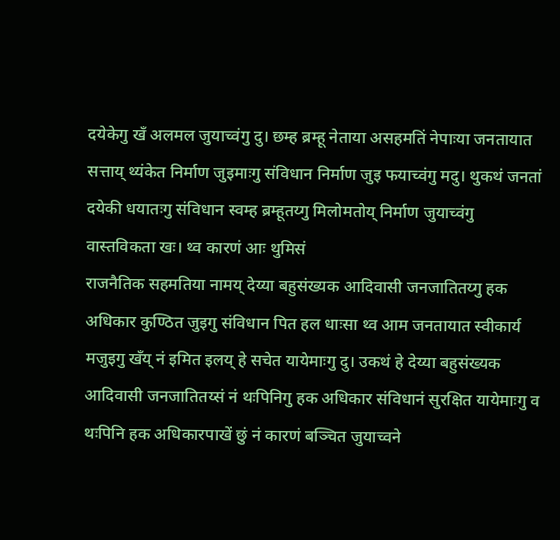दयेकेगु खँ अलमल जुयाच्वंगु दु। छम्ह ब्रम्हू नेताया असहमतिं नेपाःया जनतायात सत्ताय् थ्यंकेत निर्माण जुइमाःगु संविधान निर्माण जुइ फयाच्वंगु मदु। थुकथं जनतां दयेकी धयातःगु संविधान स्वम्ह ब्रम्हूतय्गु मिलोमतोय् निर्माण जुयाच्वंगु वास्तविकता खः। थ्व कारणं आः थुमिसं
राजनैतिक सहमतिया नामय् देय्या बहुसंख्यक आदिवासी जनजातितय्गु हक अधिकार कुण्ठित जुइगु संविधान पित हल धाःसा थ्व आम जनतायात स्वीकार्य मजुइगु खँय् नं इमित इलय् हे सचेत यायेमाःगु दु। उकथं हे देय्या बहुसंख्यक आदिवासी जनजातितय्सं नं थःपिनिगु हक अधिकार संविधानं सुरक्षित यायेमाःगु व थःपिनि हक अधिकारपाखें छुं नं कारणं बञ्चित जुयाच्वने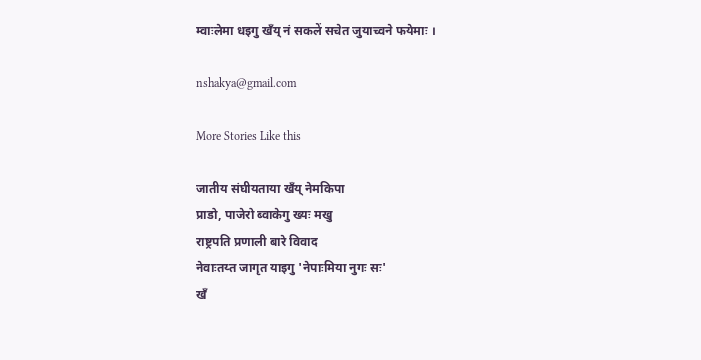म्वाःलेमा धइगु खँय् नं सकलें सचेत जुयाच्वने फयेमाः ।

nshakya@gmail.com

More Stories Like this

जातीय संघीयताया खँय् नेमकिपा
प्राडो, पाजेरो ब्वाकेगु ख्यः मखु
राष्ट्रपति प्रणाली बारे विवाद
नेवाःतय्त जागृत याइगु 'नेपाःमिया नुगः सः'
खँ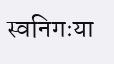स्वनिगःया